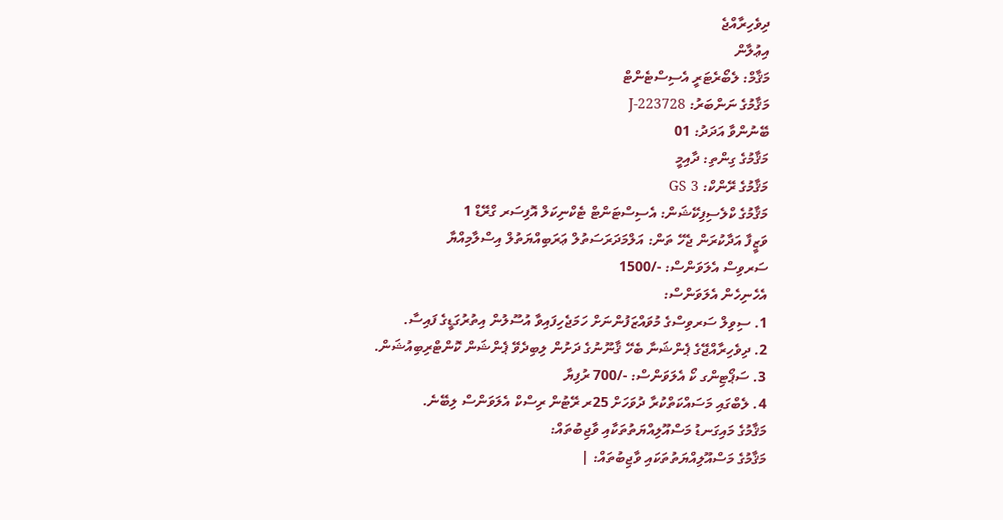ދިވެހިރާއްޖެ
އިޢުލާން
މަޤާމް: ލެބޯރެޓަރީ އެސިސްޓެންޓް
މަޤާމުގެ ނަންބަރު: J-223728
ބޭނުންވާ އަދަދު: 01
މަޤާމުގެ ގިންތި: ދާއިމީ
މަޤާމުގެ ރޭންކް: GS 3
މަޤާމުގެ ކްލެސިފިކޭޝަން: އެސިސްޓަންޓް ޓެކްނިކަލް އޮފިސަރ ގްރޭޑް 1
ވަޒީފާ އަދާކުރަން ޖެހޭ ތަން: އަލްމަދަރަސަތުލް ޢަރަބިއްޔަތުލް އިސްލާމިއްޔާ
ސަރވިސް އެލަވަންސް: -/1500
އެހެނިހެން އެލަވަންސް:
1. ސިވިލް ސަރވިސްގެ މުވައްޒަފުންނަށް ހަމަޖެހިފައިވާ އުސޫލުން އިތުރުގަޑީގެ ފައިސާ.
2. ދިވެހިރާއްޖޭގެ ޕެންޝަނާ ބެހޭ ޤާނޫނުގެ ދަށުން ލިބިދެވޭ ޕެންޝަން ކޮންޓްރިބިއުޝަން.
3. ސަޕޯޓިންގ ކޯ އެލަވަންސް: -/700 ރުފިޔާ
4. ލެބްގައި މަސައްކަތްކުރާ ދުވަހަށް 25ރ ރޭޓުން ރިސްކް އެލަވަންސް ލިބޭނެ.
މަޤާމުގެ މައިގަނޑު މަސްއޫލިއްޔަތުތަކާއި ވާޖިބުތައް:
މަޤާމުގެ މަސްއޫލިއްޔަތުތަކައި ވާޖިބުތައް: |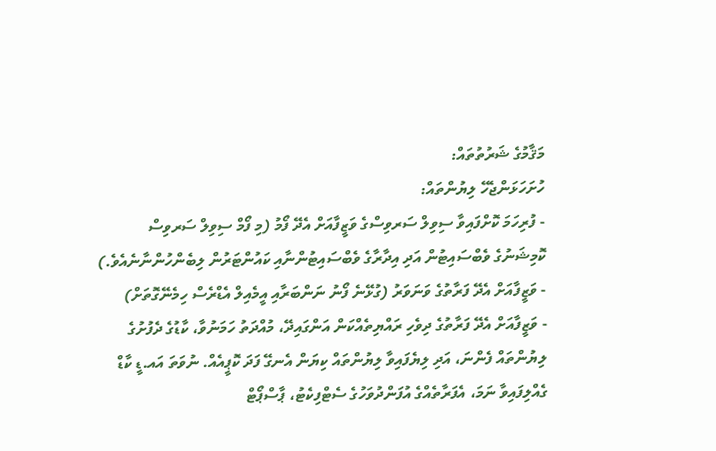މަޤާމުގެ ޝަރުތުތައް:
ހުށަހަޅަންޖެހޭ ލިޔުންތައް:
- ފުރިހަމަ ކޮށްފައިވާ ސިވިލް ސަރވިސްގެ ވަޒީފާއަށް އެދޭ ފޯމު (މި ފޯމް ސިވިލް ސަރވިސް ކޮމިޝަނުގެ ވެބްސައިޓުން އަދި އިދާރާގެ ވެބްސައިޓުންނާއި ކައުންޓަރުން ލިބެންހުންނާނެއެވެ.)
- ވަޒީފާއަށް އެދޭ ފަރާތުގެ ވަނަވަރު (ގުޅޭނެ ފޯނު ނަންބަރާއި އީމެއިލް އެޑްރެސް ހިމެނޭގޮތަށް)
- ވަޒީފާއަށް އެދޭ ފަރާތުގެ ދިވެހި ރައްޔިތެއްކަން އަންގައިދޭ، މުއްދަތު ހަމަނުވާ، ކާޑުގެ ދެފުށުގެ ލިޔުންތައް ފެންނަ، އަދި ލިޔެފައިވާ ލިޔުންތައް ކިޔަން އެނގޭ ފަދަ ކޮޕީއެއް. ނުވަތަ އައ.ޑީ ކާޑް ގެއްލިފައިވާ ނަމަ، އެފަރާތެއްގެ އުފަންދުވަހުގެ ސެޓްފިކެޓު، ޕާސްޕޯޓް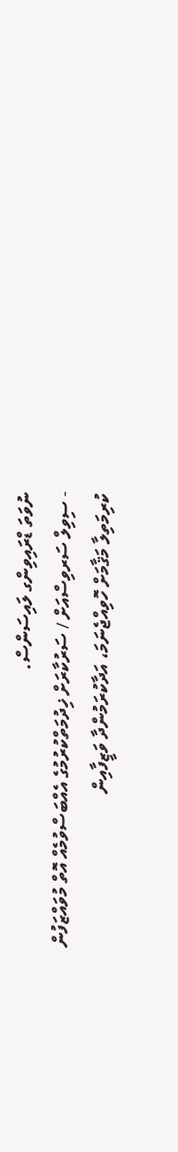ނުވަތަ ޑްރައިވިންގ ލައިސަންސް.
- ސިވިލް ސަރވިސްއަށް / ސަރުކާރަށް ޚިދުމަތްކުރުމުގެ އެއްބަސްވުމެއް އޮތް މުވައްޒަފުން ކުރިމަތިލާ މަޤާމަށް ހޮވިއްޖެނަމަ، އަދާކުރަމުންދާ ވަޒީފާއިން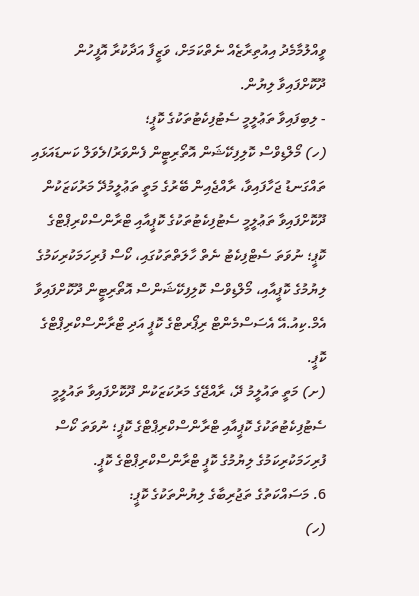ވީއްލުމާމެދު އިއުތިރާޒެއް ނެތްކަމަށް، ވަޒީފާ އަދާކުރާ އޮފީހުން ދޫކޮށްފައިވާ ލިޔުން.
- ލިބިފައިވާ ތަޢުލީމީ ސެޓުފިކެޓުތަކުގެ ކޮޕީ؛
(ހ) މޯލްޑިވްސް ކޮލިފިކޭޝަން އޮތޯރިޓީން ފެންވަރު/ލެވަލް ކަނޑައަޅައި ތައްގަނޑު ޖަހާފައިވާ، ރާއްޖެއިން ބޭރުގެ މަތީ ތަޢުލީމުދޭ މަރުކަޒަކުން ދޫކޮށްފައިވާ ތަޢުލީމީ ސެޓުފިކެޓުތަކުގެ ކޮޕީއާއި ޓްރާންސްކްރިޕްޓްގެ ކޮޕީ؛ ނުވަތަ ސެޓްފިކެޓު ނެތް ހާލަތްތަކުގައި، ކޯސް ފުރިހަމަކުރިކަމުގެ ލިޔުމުގެ ކޮޕީއާއި، މޯލްޑިވްސް ކޮލިފިކޭޝަންސް އޮތޯރިޓީން ދޫކޮށްފައިވާ އެމް.ކިއު.އޭ އެސަސްމެންޓް ރިޕޯރޓްގެ ކޮޕީ އަދި ޓްރާންސްކްރިޕްޓްގެ ކޮޕީ.
(ށ) މަތީ ތައުލީމު ދޭ، ރާއްޖޭގެ މަރުކަޒަކުން ދޫކޮށްފައިވާ ތައުލީމީ ސެޓުފިކެޓުތަކުގެ ކޮޕީއާއި ޓްރާންސްކްރިޕްޓްގެ ކޮޕީ؛ ނުވަތަ ކޯސް ފުރިހަމަކުރިކަމުގެ ލިޔުމުގެ ކޮޕީ ޓްރާންސްކްރިޕްޓްގެ ކޮޕީ.
6. މަސައްކަތުގެ ތަޖުރިބާގެ ލިޔުންތަކުގެ ކޮޕީ:
(ހ)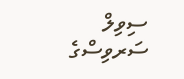ސިވިލް ސަރވިސްގެ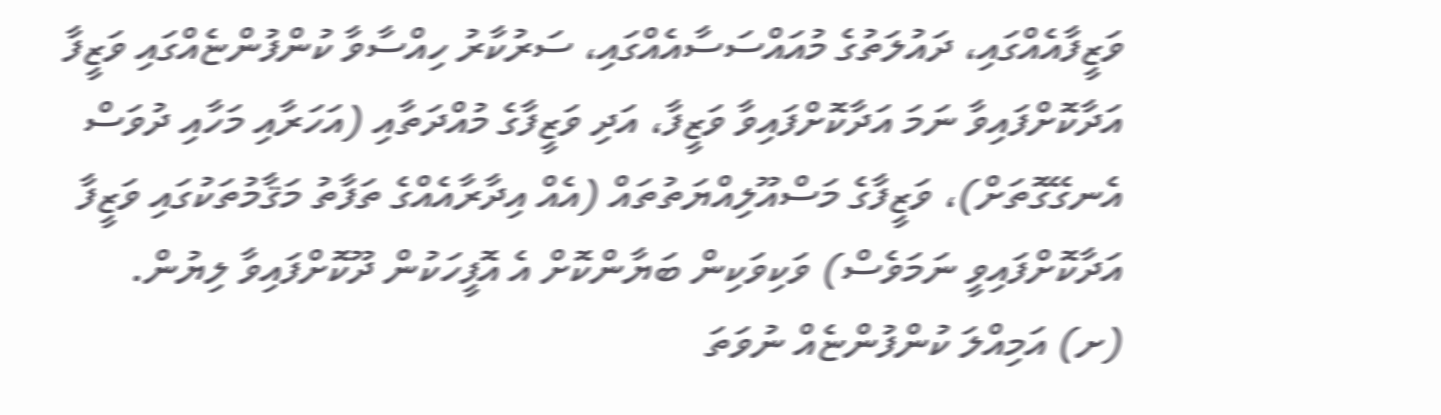ވަޒީފާއެއްގައި، ދައުލަތުގެ މުއައްސަސާއެއްގައި، ސަރުކާރު ހިއްސާވާ ކުންފުންޏެއްގައި ވަޒީފާ އަދާކޮށްފައިވާ ނަމަ އަދާކޮށްފައިވާ ވަޒީފާ، އަދި ވަޒީފާގެ މުއްދަތާއި (އަހަރާއި މަހާއި ދުވަސް އެނގޭގޮތަށް)، ވަޒީފާގެ މަސްއޫލިއްޔަތުތައް (އެއް އިދާރާއެއްގެ ތަފާތު މަޤާމުތަކުގައި ވަޒީފާ އަދާކޮށްފައިވީ ނަމަވެސް) ވަކިވަކިން ބަޔާންކޮށް އެ އޮފީހަކުން ދޫކޮށްފައިވާ ލިޔުން.
(ށ) އަމިއްލަ ކުންފުންޏެއް ނުވަތަ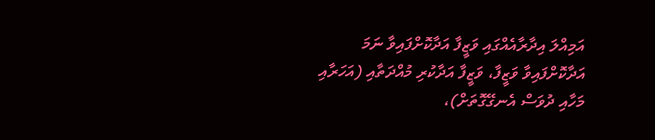އަމިއްލަ އިދާރާއެއްގައި ވަޒީފާ އަދާކޮށްފައިވާ ނަމަ އަދާކޮށްފައިވާ ވަޒީފާ، ވަޒީފާ އަދާކުރި މުއްދަތާއި (އަހަރާއި މަހާއި ދުވަސް އެނގޭގޮތަށް)،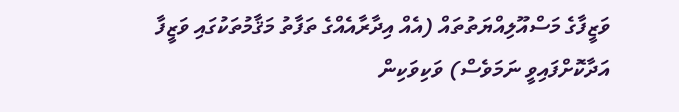ވަޒީފާގެ މަސްއޫލިއްޔަތުތައް (އެއް އިދާރާއެއްގެ ތަފާތު މަޤާމުތަކުގައި ވަޒީފާ އަދާކޮށްފައިވީ ނަމަވެސް) ވަކިވަކިން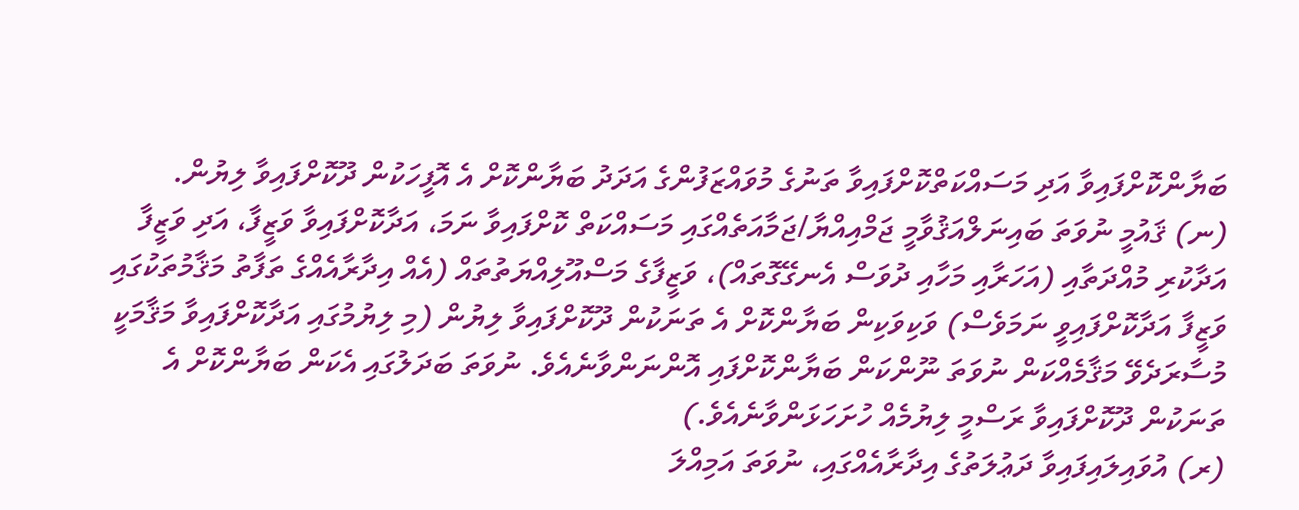ބަޔާންކޮށްފައިވާ އަދި މަސައްކަތްކޮށްފައިވާ ތަނުގެ މުވައްޒަފުންގެ އަދަދު ބަޔާންކޮށް އެ އޮފީހަކުން ދޫކޮށްފައިވާ ލިޔުން.
(ނ) ޤައުމީ ނުވަތަ ބައިނަލްއަޤުވާމީ ޖަމްއިއްޔާ/ޖަމާއަތެއްގައި މަސައްކަތް ކޮށްފައިވާ ނަމަ، އަދާކޮށްފައިވާ ވަޒީފާ، އަދި ވަޒީފާ އަދާކުރި މުއްދަތާއި (އަހަރާއި މަހާއި ދުވަސް އެނގޭގޮތައް)، ވަޒީފާގެ މަސްއޫލިއްޔަތުތައް (އެއް އިދާރާއެއްގެ ތަފާތު މަޤާމުތަކުގައި ވަޒީފާ އަދާކޮށްފައިވީ ނަމަވެސް) ވަކިވަކިން ބަޔާންކޮށް އެ ތަނަކުން ދޫކޮށްފައިވާ ލިޔުން (މި ލިޔުމުގައި އަދާކޮށްފައިވާ މަޤާމަކީ މުސާރަދެވޭ މަޤާމެއްކަން ނުވަތަ ނޫންކަން ބަޔާންކޮށްފައި އޮންނަންވާނެއެވެ. ނުވަތަ ބަދަލުގައި އެކަން ބަޔާންކޮށް އެ ތަނަކުން ދޫކޮށްފައިވާ ރަސްމީ ލިޔުމެއް ހުށަހަޅަންވާނެއެވެ.)
(ރ) އުވައިލައިފައިވާ ދަޢުލަތުގެ އިދާރާއެއްގައި، ނުވަތަ އަމިއްލަ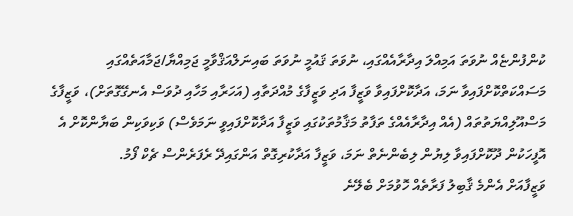ކުންފުންޏެއް ނުވަތަ އަމިއްލަ އިދާރާއެއްގައި، ނުވަތަ ޤައުމީ ނުވަތަ ބައިނަލްއަޤްވާމީ ޖަމިއްޔާ/ޖަމާއަތެއްގައި މަސައްކަތްކޮށްފައިވާ ނަމަ، އަދާކޮށްފައިވާ ވަޒީފާ އަދި ވަޒީފާގެ މުއްދަތާއި (އަހަރާއި މަހާއި ދުވަސް އެނގޭގޮތަށް)، ވަޒީފާގެ މަސްއޫލިއްޔަތުތައް (އެއް އިދާރާއެއްގެ ތަފާތު މަޤާމުތަކުގައި ވަޒީފާ އަދާކޮށްފައިވީ ނަމަވެސް) ވަކިވަކިން ބަޔާންކޮށް އެ އޮފީހަކުން ދޫކޮށްފައިވާ ލިޔުން ލިބެންނެތް ނަމަ، ވަޒީފާ އަދާކުރިގޮތް އަންގައިދޭ ރެފަރެންސް ޗެކް ފޯމު.
ވަޒީފާއަށް އެންމެ ޤާބިލު ފަރާތެއް ހޮވުމަށް ބެލޭނެ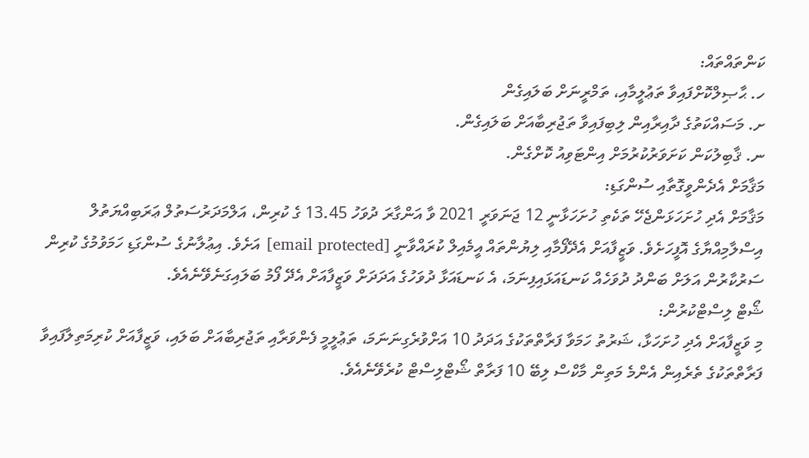ކަންތައްތައް:
ހ. ޙާޞިލްކޮށްފައިވާ ތަޢުލީމާއި، ތަމްރީނަށް ބަލައިގެން
ށ. މަސައްކަތުގެ ދާއިރާއިން ލިބިފައިވާ ތަޖުރިބާއަށް ބަލައިގެން.
ނ. ޤާބިލުކަން ކަށަވަރުކުރުމަށް އިންޓަވިއު ކޮށްގެން.
މަޤާމަށް އެދެންވީގޮތާއި ސުންގަޑި:
މަޤާމަށް އެދި ހުށަހަޅަންޖެހޭ ތަކެތި ހުށަހަޅާނީ 12 ޖަނަވަރީ 2021 ވާ އަންގާރަ ދުވަހު 13.45 ގެ ކުރިން، އަލްމަދަރުސަތުލް ޢަރަބިއްޔަތުލް އިސްލާމިއްޔާގެ އޮފީހަށެވެ. ވަޒީފާއަށް އެދޭފޯމާއި ލިޔުންތައް އީމެއިލް ކުރައްވާނީ [email protected] އަށެވެ. އިޢުލާނުގެ ސުންގަޑި ހަމަވުމުގެ ކުރިން ސަރުކާރުން އަލަށް ބަންދު ދުވަހެއް ކަނޑައަޅައިފިނަމަ، އެ ކަނޑައަޅާ ދުވަހުގެ އަދަދަށް ވަޒީފާއަށް އެދޭ ފޯމު ބަލައިގަނެވޭނެއެވެ.
ޝޯޓް ލިސްޓްކުރުން:
މި ވަޒީފާއަށް އެދި ހުށަހަޅާ، ޝަރުތު ހަމަވާ ފަރާތްތަކުގެ އަދަދު 10 އަށްވުރެގިނަނަމަ، ތަޢުލީމީ ފެންވަރާއި ތަޖުރިބާއަށް ބަލައި، ވަޒީފާއަށް ކުރިމަތިލާފައިވާ ފަރާތްތަކުގެ ތެރެއިން އެންމެ މަތިން މާކްސް ލިބޭ 10 ފަރާތް ޝޯޓްލިސްޓް ކުރެވޭނެއެވެ.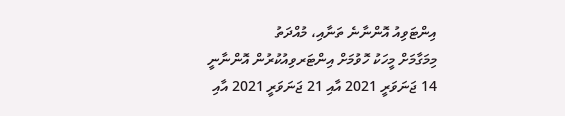އިންޓަވިއު އޮންނާނެ ތަނާއި، މުއްދަތު
މިމަގާމަށް މީހަކު ހޮވުމަށް އިންޓަރވިއުކުރުން އޮންނާނީ 14 ޖަނަވަރީ 2021 އާއި 21 ޖަނަވަރީ 2021 އާއި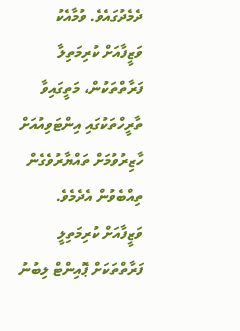ދެމެދުގައެވެ. ވުމާއެކު ވަޒީފާއަށް ކުރިމަތިލާ ފަރާތްތަކުން، މަތީގައިވާ ތާރީހްތަކުގައި އިންޓަވިއުއަށް ހާޒިރުވުމަށް ތައްޔާރުވެގެން ތިއްބެވުން އެދެމެވެ.
ވަޒީފާއަށް ކުރިމަތިލީ ފަރާތްތަކަށް ޕޮއިންޓް ލިބުނު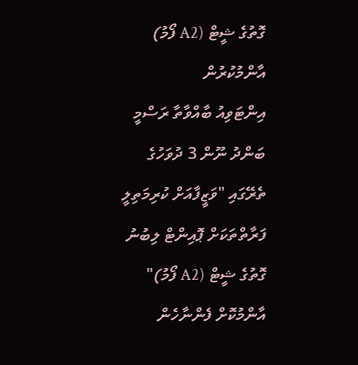ގޮތުގެ ޝީޓް (A2 ފޯމު) އާންމުކުރުން
އިންޓަވިއު ބާއްވާތާ ރަސްމީ ބަންދު ނޫން 3 ދުވަހުގެ ތެރޭގައި "ވަޒީފާއަށް ކުރިމަތިލީ ފަރާތްތަކަށް ޕޮއިންޓް ލިބުނު ގޮތުގެ ޝީޓް (A2 ފޯމު)" އާންމުކޮށް ފެންނާހެން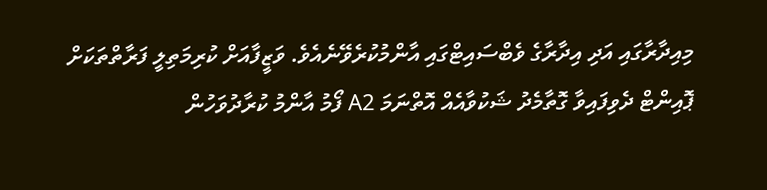މިއިދާރާގައި އަދި އިދާރާގެ ވެބްސައިޓްގައި އާންމުކުރެވޭނެއެވެ. ވަޒީފާއަށް ކުރިމަތިލީ ފަރާތްތަކަށް ޕޮއިންޓް ދެވިފައިވާ ގޮތާމެދު ޝަކުވާއެއް އޮތްނަމަ A2 ފޯމު އާންމު ކުރާދުވަހުން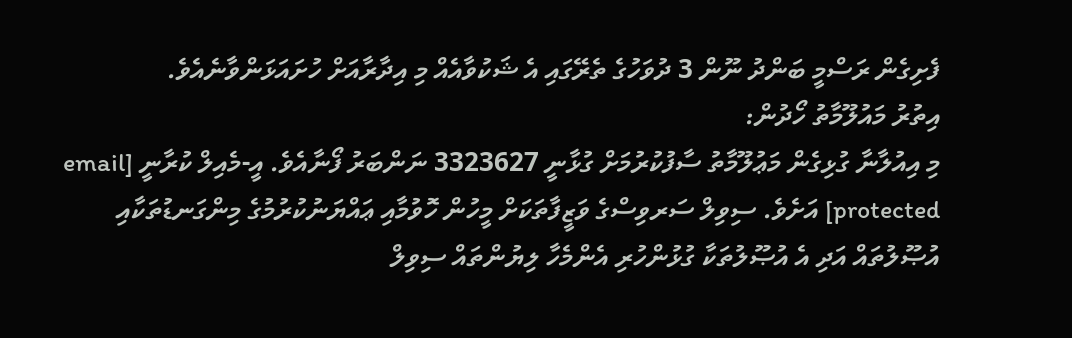ފެށިގެން ރަސްމީ ބަންދު ނޫން 3 ދުވަހުގެ ތެރޭގައި އެ ޝަކުވާއެއް މި އިދާރާއަށް ހުށައަޅަންވާނެއެވެ.
އިތުރު މައުލޫމާތު ހޯދުން:
މި އިއުލާނާ ގުޅިގެން މަޢުލޫމާތު ސާފުކުރުމަށް ގުޅާނީ 3323627 ނަންބަރު ފޯނާއެވެ. އީ-މެއިލް ކުރާނީ [email protected] އަށެވެ. ސިވިލް ސަރވިސްގެ ވަޒީފާތަކަށް މީހުން ހޮވުމާއި ޢައްޔަނުކުރުމުގެ މިންގަނޑުތަކާއި އުޞޫލުތައް އަދި އެ އުޞޫލުތަކާ ގުޅުންހުރި އެންމެހާ ލިޔުންތައް ސިވިލް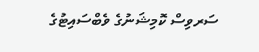ސަރވިސް ކޮމިޝަނުގެ ވެބްސައިޓުގެ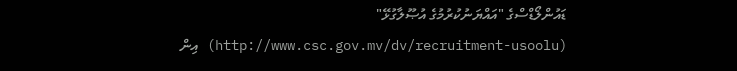ޑައުންލޯޑްސްގެ "އައްޔަނުކުރުމުގެ އުޞޫލާގުޅޭ" (http://www.csc.gov.mv/dv/recruitment-usoolu) އިން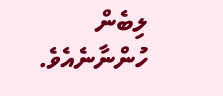ލިބެން ހުންނާނެއެވެ.